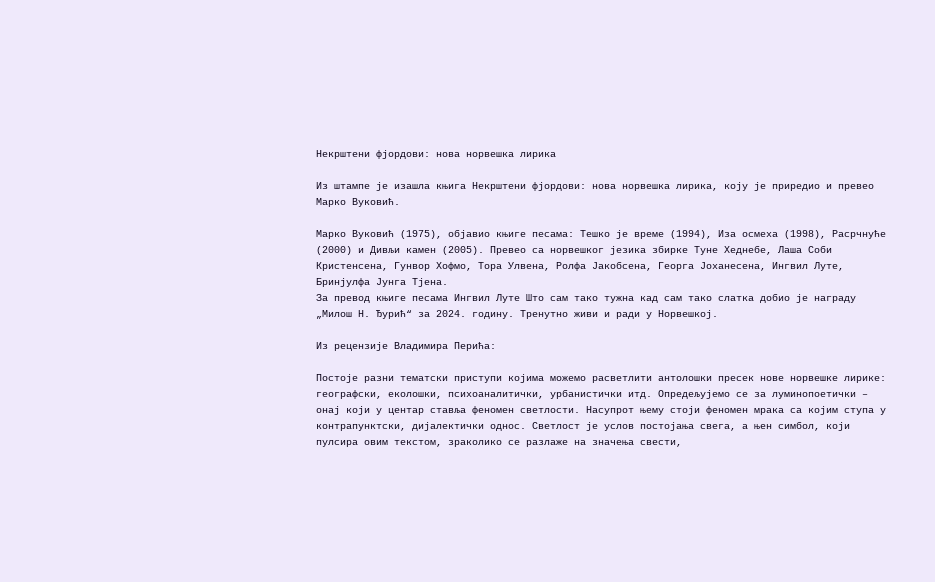Некрштени фјордови: нова норвешка лирика

Из штампе је изашла књига Некрштени фјордови: нова норвешка лирика, коју је приредио и превео Марко Вуковић.

Марко Вуковић (1975), објавио књиге песама: Тешко је време (1994), Иза осмеха (1998), Расрчнуће (2000) и Дивљи камен (2005). Превео са норвешког језика збирке Туне Хеднебе, Лаша Соби Кристенсена, Гунвор Хофмо, Тора Улвена, Ролфа Јакобсена, Георга Јоханесена, Ингвил Луте, Бринјулфа Јунга Тјена.
За превод књиге песама Ингвил Луте Што сам тако тужна кад сам тако слатка добио је награду „Милош Н. Ђурић“ за 2024. годину. Тренутно живи и ради у Норвешкој.

Из рецензије Владимира Перића:

Постоје разни тематски приступи којима можемо расветлити антолошки пресек нове норвешке лирике: географски, еколошки, психоаналитички, урбанистички итд. Опредељујемо се за луминопоетички – онај који у центар ставља феномен светлости. Насупрот њему стоји феномен мрака са којим ступа у контрапунктски, дијалектички однос. Светлост је услов постојања свега, а њен симбол, који пулсира овим текстом, зраколико се разлаже на значења свести,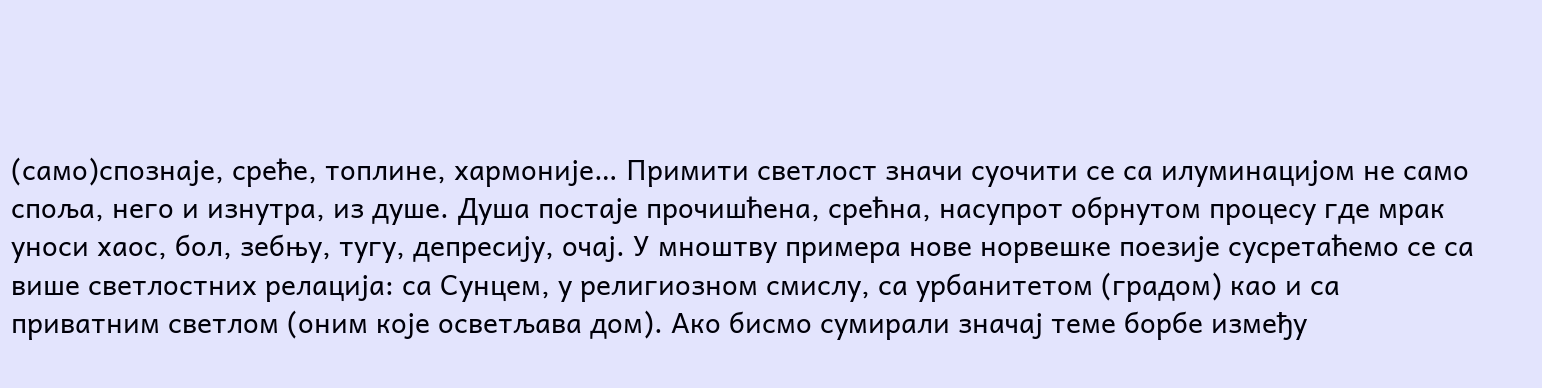(само)спознаје, среће, топлине, хармоније… Примити светлост значи суочити се са илуминацијом не само споља, него и изнутра, из душе. Душа постаје прочишћена, срећна, насупрот обрнутом процесу где мрак уноси хаос, бол, зебњу, тугу, депресију, очај. У мноштву примера нове норвешке поезије сусретаћемо се са више светлостних релација: са Сунцем, у религиозном смислу, са урбанитетом (градом) као и са приватним светлом (оним које осветљава дом). Ако бисмо сумирали значај теме борбе између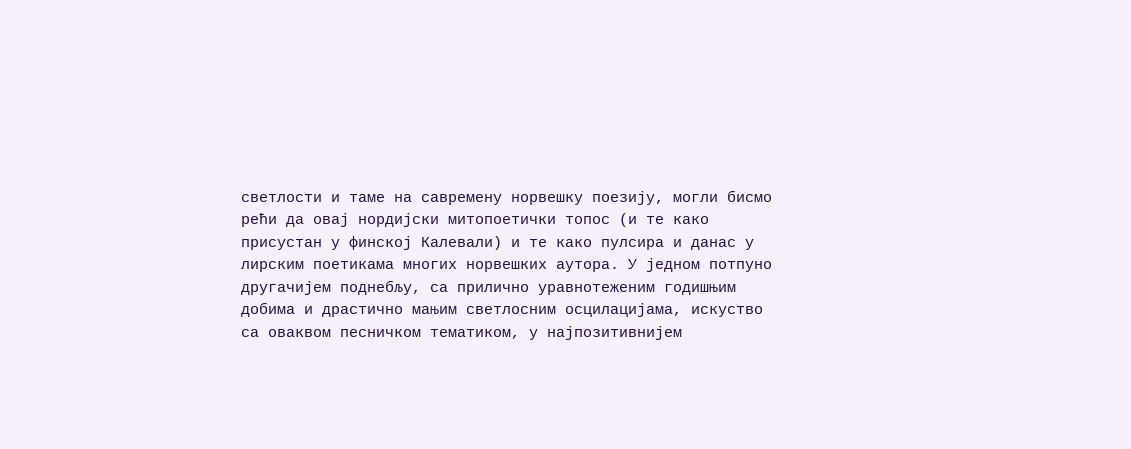светлости и таме на савремену норвешку поезију, могли бисмо рећи да овај нордијски митопоетички топос (и те како присустан у финској Калевали) и те како пулсира и данас у лирским поетикама многих норвешких аутора. У једном потпуно другачијем поднебљу, са прилично уравнотеженим годишњим добима и драстично мањим светлосним осцилацијама, искуство са оваквом песничком тематиком, у најпозитивнијем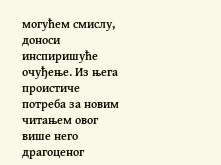могућем смислу, доноси инспиришуће очуђење. Из њега проистиче потреба за новим читањем овог више него драгоценог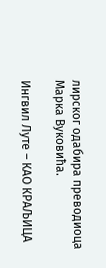лирског одабира преводиоца Марка Вуковића.

Ингвил Луте – КАО КРАЉИЦА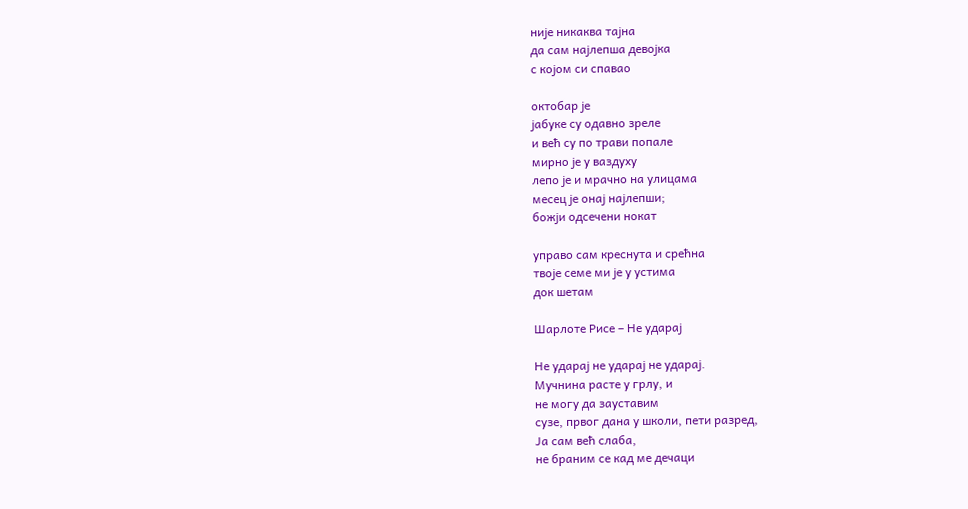није никаква тајна
да сам најлепша девојка
с којом си спавао

октобар је
јабуке су одавно зреле
и већ су по трави попале
мирно је у ваздуху
лепо је и мрачно на улицама
месец је онај најлепши;
божји одсечени нокат

управо сам креснута и срећна
твоје семе ми је у устима
док шетам

Шарлоте Рисе – Не ударај

Не ударај не ударај не ударај.
Мучнина расте у грлу, и
не могу да зауставим
сузе, првог дана у школи, пети разред,
Ја сам већ слаба,
не браним се кад ме дечаци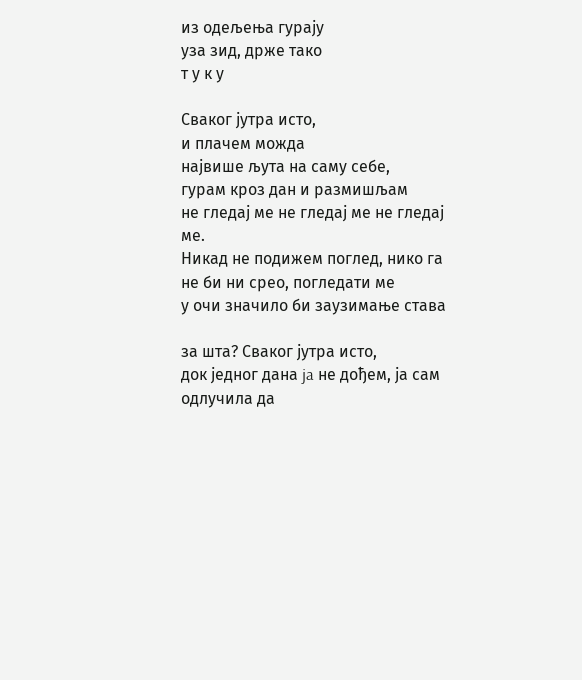из одељења гурају
уза зид, држе тако
т у к у

Сваког јутра исто,
и плачем можда
највише љута на саму себе,
гурам кроз дан и размишљам
не гледај ме не гледај ме не гледај ме.
Никад не подижем поглед, нико га
не би ни срео, погледати ме
у очи значило би заузимање става

за шта? Сваког јутра исто,
док једног дана ja не дођем, ја сам
одлучила да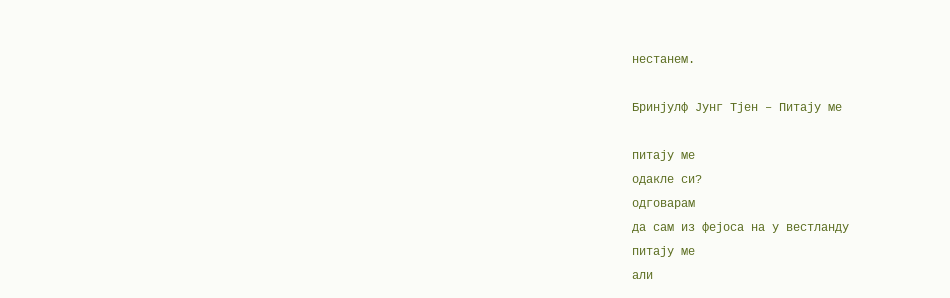нестанем.

Бринјулф Јунг Тјен – Питају ме

питају ме
одакле си?
одговарам
да сам из фејоса на у вестланду
питају ме
али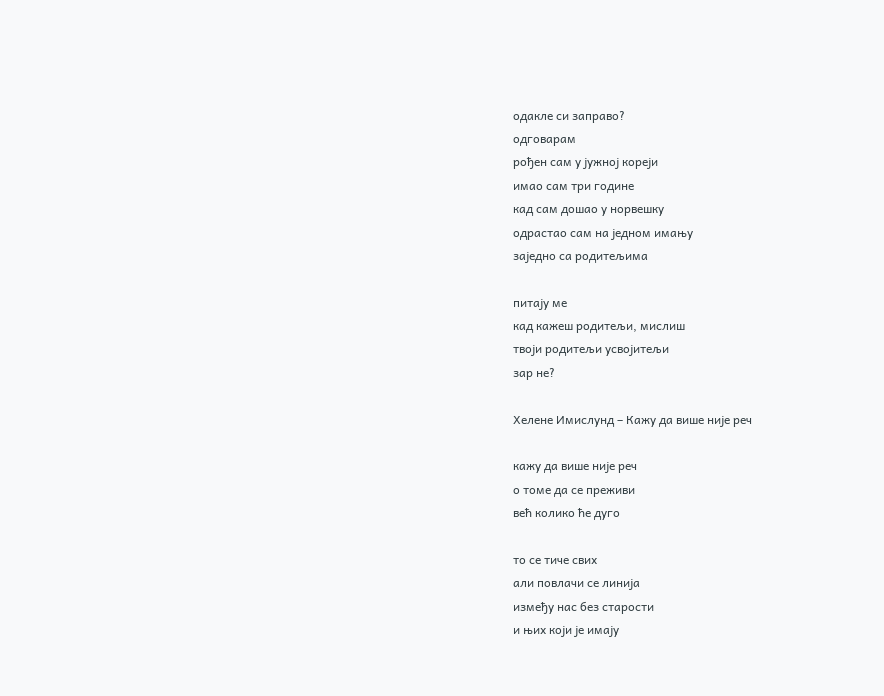одакле си заправо?
одговарам
рођен сам у јужној кореји
имао сам три године
кад сам дошао у норвешку
одрастао сам на једном имању
заједно са родитељима

питају ме
кад кажеш родитељи, мислиш
твоји родитељи усвојитељи
зар не?

Хелене Имислунд – Кажу да више није реч

кажу да више није реч
о томе да се преживи
већ колико ће дуго

то се тиче свих
али повлачи се линија
између нас без старости
и њих који је имају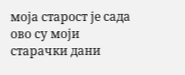моја старост је сада
ово су моји
старачки дани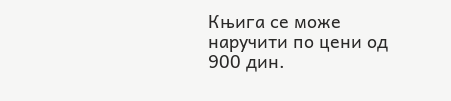Књига се може наручити по цени од 900 дин.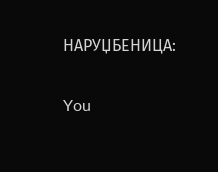НАРУЏБЕНИЦА:

You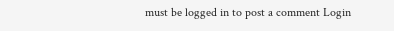must be logged in to post a comment Login